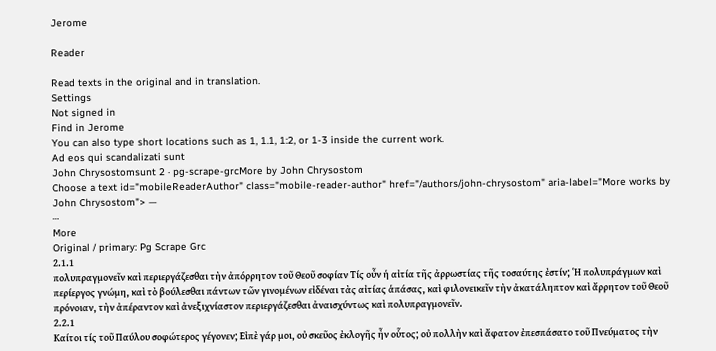Jerome

Reader

Read texts in the original and in translation.
Settings
Not signed in
Find in Jerome
You can also type short locations such as 1, 1.1, 1:2, or 1-3 inside the current work.
Ad eos qui scandalizati sunt
John Chrysostomsunt 2 · pg-scrape-grcMore by John Chrysostom
Choose a text id="mobileReaderAuthor" class="mobile-reader-author" href="/authors/john-chrysostom" aria-label="More works by John Chrysostom"> —
⋯
More
Original / primary: Pg Scrape Grc
2.1.1
πολυπραγμονεῖν καὶ περιεργάζεσθαι τὴν ἀπόρρητον τοῦ Θεοῦ σοφίαν Τίς οὖν ἡ αἰτία τῆς ἀρρωστίας τῆς τοσαύτης ἐστίν; Ἡ πολυπράγμων καὶ περίεργος γνώμη, καὶ τὸ βούλεσθαι πάντων τῶν γινομένων εἰδέναι τὰς αἰτίας ἁπάσας, καὶ φιλονεικεῖν τὴν ἀκατάληπτον καὶ ἄρρητον τοῦ Θεοῦ πρόνοιαν, τὴν ἀπέραντον καὶ ἀνεξιχνίαστον περιεργάζεσθαι ἀναισχύντως καὶ πολυπραγμονεῖν.
2.2.1
Καίτοι τίς τοῦ Παύλου σοφώτερος γέγονεν; Εἰπὲ γάρ μοι, οὐ σκεῦος ἐκλογῆς ἦν οὗτος; οὐ πολλὴν καὶ ἄφατον ἐπεσπάσατο τοῦ Πνεύματος τὴν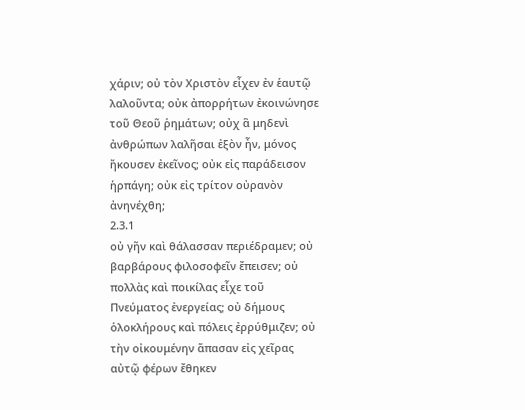χάριν; οὐ τὸν Χριστὸν εἶχεν ἐν ἑαυτῷ λαλοῦντα; οὐκ ἀπορρήτων ἐκοινώνησε τοῦ Θεοῦ ῥημάτων; οὐχ ἃ μηδενὶ ἀνθρώπων λαλῆσαι ἐξὸν ἦν, μόνος ἤκουσεν ἐκεῖνος; οὐκ εἰς παράδεισον ἡρπάγη; οὐκ εἰς τρίτον οὐρανὸν ἀνηνέχθη;
2.3.1
οὐ γῆν καὶ θάλασσαν περιέδραμεν; οὐ βαρβάρους φιλοσοφεῖν ἔπεισεν; οὐ πολλὰς καὶ ποικίλας εἶχε τοῦ Πνεύματος ἐνεργείας; οὐ δήμους ὁλοκλήρους καὶ πόλεις ἐρρύθμιζεν; οὐ τὴν οἰκουμένην ἅπασαν εἰς χεῖρας αὐτῷ φέρων ἔθηκεν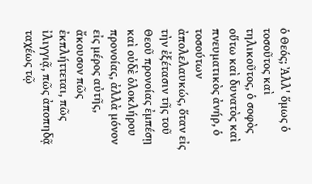ὁ Θεός; Ἀλλ' ὅμως ὁ τοσοῦτος καὶ τηλικοῦτος, ὁ σοφὸς οὕτω καὶ δυνατὸς καὶ πνευματικὸς ἀνήρ, ὁ τοσούτων ἀπολελαυκώς, ὅταν εἰς τὴν ἐξέτασιν τῆς τοῦ Θεοῦ προνοίας ἐμπέσῃ καὶ οὐδὲ ὁλοκλήρου προνοίας, ἀλλὰ μόνον εἰς μέρος αὐτῆς, ἄκουσον πῶς ἐκπλήττεται, πῶς ἰλιγγιᾷ, πῶς ἀποπηδᾷ ταχέως τῷ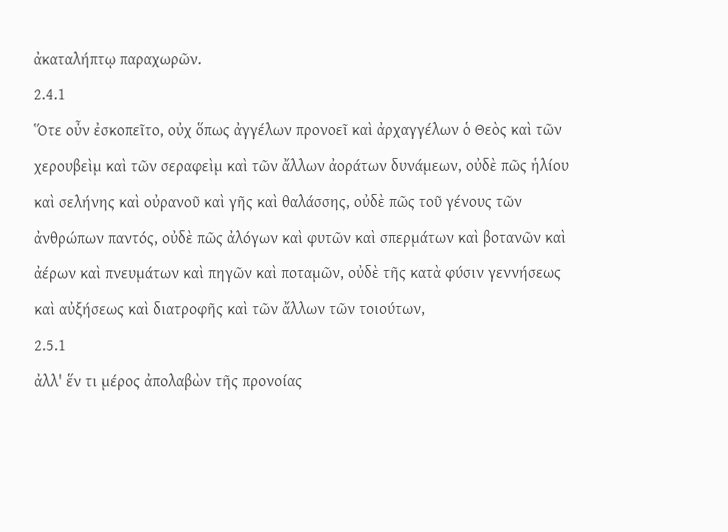ἀκαταλήπτῳ παραχωρῶν.
2.4.1
Ὅτε οὖν ἐσκοπεῖτο, οὐχ ὅπως ἀγγέλων προνοεῖ καὶ ἀρχαγγέλων ὁ Θεὸς καὶ τῶν χερουβεὶμ καὶ τῶν σεραφεὶμ καὶ τῶν ἄλλων ἀοράτων δυνάμεων, οὐδὲ πῶς ἡλίου καὶ σελήνης καὶ οὐρανοῦ καὶ γῆς καὶ θαλάσσης, οὐδὲ πῶς τοῦ γένους τῶν ἀνθρώπων παντός, οὐδὲ πῶς ἀλόγων καὶ φυτῶν καὶ σπερμάτων καὶ βοτανῶν καὶ ἀέρων καὶ πνευμάτων καὶ πηγῶν καὶ ποταμῶν, οὐδὲ τῆς κατὰ φύσιν γεννήσεως καὶ αὐξήσεως καὶ διατροφῆς καὶ τῶν ἄλλων τῶν τοιούτων,
2.5.1
ἀλλ' ἕν τι μέρος ἀπολαβὼν τῆς προνοίας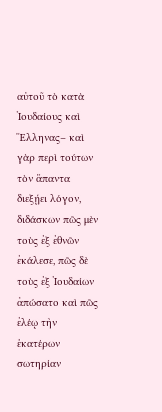αὐτοῦ τὸ κατὰ Ἰουδαίους καὶ Ἕλληνας– καὶ γὰρ περὶ τούτων τὸν ἅπαντα διεξῄει λόγον, διδάσκων πῶς μὲν τοὺς ἐξ ἐθνῶν ἐκάλεσε, πῶς δὲ τοὺς ἐξ Ἰουδαίων ἀπώσατο καὶ πῶς ἐλέῳ τὴν ἑκατέρων σωτηρίαν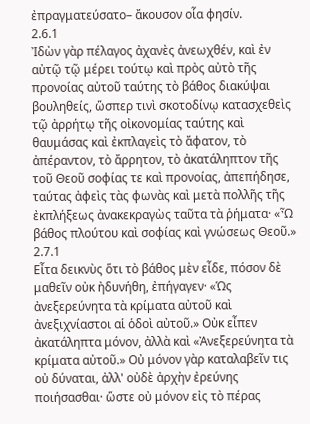ἐπραγματεύσατο– ἄκουσον οἷα φησίν.
2.6.1
Ἰδὼν γὰρ πέλαγος ἀχανὲς ἀνεωχθέν, καὶ ἐν αὐτῷ τῷ μέρει τούτῳ καὶ πρὸς αὐτὸ τῆς προνοίας αὐτοῦ ταύτης τὸ βάθος διακύψαι βουληθείς, ὥσπερ τινὶ σκοτοδίνῳ κατασχεθεὶς τῷ ἀρρήτῳ τῆς οἰκονομίας ταύτης καὶ θαυμάσας καὶ ἐκπλαγεὶς τὸ ἄφατον, τὸ ἀπέραντον, τὸ ἄρρητον, τὸ ἀκατάληπτον τῆς τοῦ Θεοῦ σοφίας τε καὶ προνοίας, ἀπεπήδησε, ταύτας ἀφεὶς τὰς φωνὰς καὶ μετὰ πολλῆς τῆς ἐκπλήξεως ἀνακεκραγὼς ταῦτα τὰ ῥήματα· «Ὦ βάθος πλούτου καὶ σοφίας καὶ γνώσεως Θεοῦ.»
2.7.1
Εἶτα δεικνὺς ὅτι τὸ βάθος μὲν εἶδε, πόσον δὲ μαθεῖν οὐκ ἠδυνήθη, ἐπήγαγεν· «Ὡς ἀνεξερεύνητα τὰ κρίματα αὐτοῦ καὶ ἀνεξιχνίαστοι αἱ ὁδοὶ αὐτοῦ.» Οὐκ εἶπεν ἀκατάληπτα μόνον, ἀλλὰ καὶ «Ἀνεξερεύνητα τὰ κρίματα αὐτοῦ.» Οὐ μόνον γὰρ καταλαβεῖν τις οὐ δύναται, ἀλλ' οὐδὲ ἀρχὴν ἐρεύνης ποιήσασθαι· ὥστε οὐ μόνον εἰς τὸ πέρας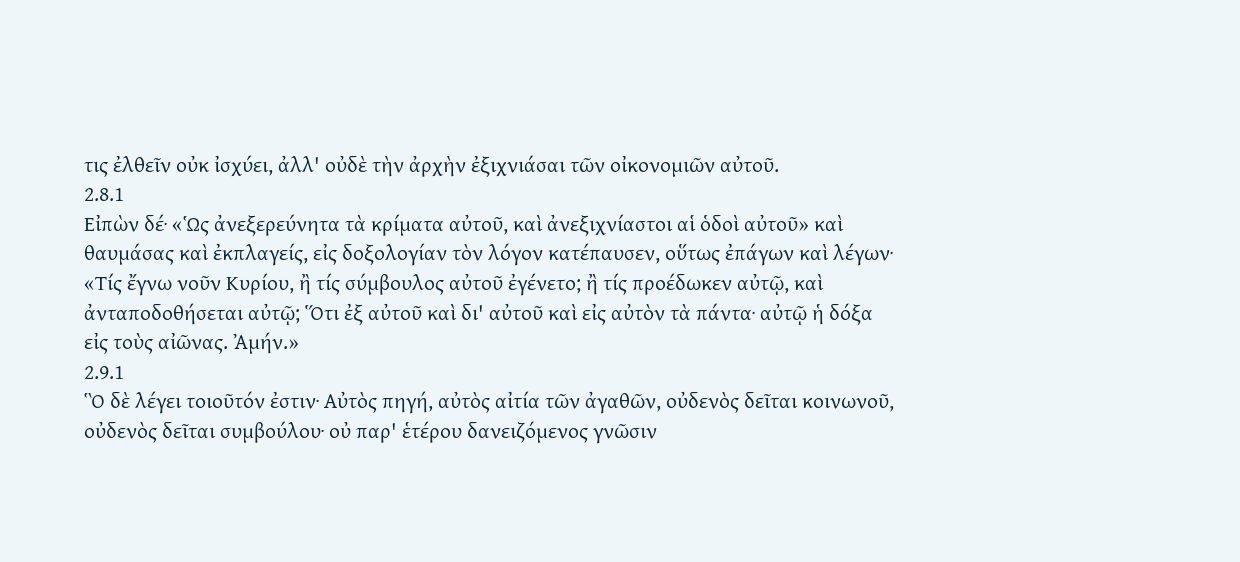τις ἐλθεῖν οὐκ ἰσχύει, ἀλλ' οὐδὲ τὴν ἀρχὴν ἐξιχνιάσαι τῶν οἰκονομιῶν αὐτοῦ.
2.8.1
Εἰπὼν δέ· «Ὡς ἀνεξερεύνητα τὰ κρίματα αὐτοῦ, καὶ ἀνεξιχνίαστοι αἱ ὁδοὶ αὐτοῦ» καὶ θαυμάσας καὶ ἐκπλαγείς, εἰς δοξολογίαν τὸν λόγον κατέπαυσεν, οὕτως ἐπάγων καὶ λέγων· «Τίς ἔγνω νοῦν Κυρίου, ἢ τίς σύμβουλος αὐτοῦ ἐγένετο; ἢ τίς προέδωκεν αὐτῷ, καὶ ἀνταποδοθήσεται αὐτῷ; Ὅτι ἐξ αὐτοῦ καὶ δι' αὐτοῦ καὶ εἰς αὐτὸν τὰ πάντα· αὐτῷ ἡ δόξα εἰς τοὺς αἰῶνας. Ἀμήν.»
2.9.1
Ὃ δὲ λέγει τοιοῦτόν ἐστιν· Αὐτὸς πηγή, αὐτὸς αἰτία τῶν ἀγαθῶν, οὐδενὸς δεῖται κοινωνοῦ, οὐδενὸς δεῖται συμβούλου· οὐ παρ' ἑτέρου δανειζόμενος γνῶσιν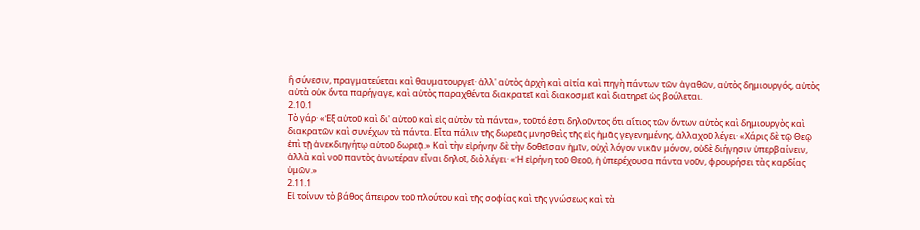ἢ σύνεσιν, πραγματεύεται καὶ θαυματουργεῖ· ἀλλ' αὐτὸς ἀρχὴ καὶ αἰτία καὶ πηγὴ πάντων τῶν ἀγαθῶν, αὐτὸς δημιουργός, αὐτὸς αὐτὰ οὐκ ὄντα παρήγαγε, καὶ αὐτὸς παραχθέντα διακρατεῖ καὶ διακοσμεῖ καὶ διατηρεῖ ὡς βούλεται.
2.10.1
Τὸ γάρ· «Ἐξ αὐτοῦ καὶ δι' αὐτοῦ καὶ εἰς αὐτὸν τὰ πάντα», τοῦτό ἐστι δηλοῦντος ὅτι αἴτιος τῶν ὄντων αὐτὸς καὶ δημιουργὸς καὶ διακρατῶν καὶ συνέχων τὰ πάντα. Εἶτα πάλιν τῆς δωρεᾶς μνησθεὶς τῆς εἰς ἡμᾶς γεγενημένης, ἀλλαχοῦ λέγει· «Χάρις δὲ τῷ Θεῷ ἐπὶ τῇ ἀνεκδιηγήτῳ αὐτοῦ δωρεᾷ.» Καὶ τὴν εἰρήνην δὲ τὴν δοθεῖσαν ἡμῖν, οὐχὶ λόγον νικᾶν μόνον, οὐδὲ διήγησιν ὑπερβαίνειν, ἀλλὰ καὶ νοῦ παντὸς ἀνωτέραν εἶναι δηλοῖ, διὸ λέγει· «Ἡ εἰρήνη τοῦ Θεοῦ, ἡ ὑπερέχουσα πάντα νοῦν, φρουρήσει τὰς καρδίας ὑμῶν.»
2.11.1
Εἰ τοίνυν τὸ βάθος ἄπειρον τοῦ πλούτου καὶ τῆς σοφίας καὶ τῆς γνώσεως καὶ τὰ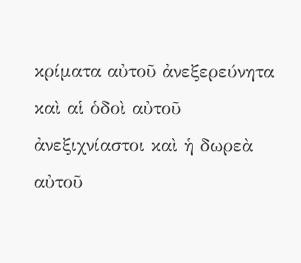κρίματα αὐτοῦ ἀνεξερεύνητα καὶ αἱ ὁδοὶ αὐτοῦ ἀνεξιχνίαστοι καὶ ἡ δωρεὰ αὐτοῦ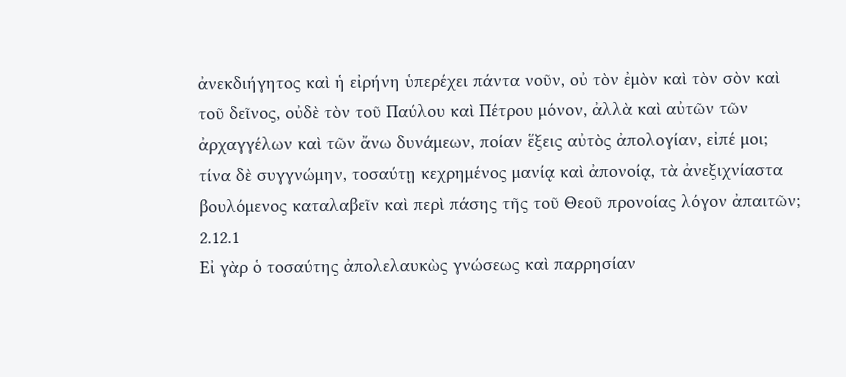ἀνεκδιήγητος καὶ ἡ εἰρήνη ὑπερέχει πάντα νοῦν, οὐ τὸν ἐμὸν καὶ τὸν σὸν καὶ τοῦ δεῖνος, οὐδὲ τὸν τοῦ Παύλου καὶ Πέτρου μόνον, ἀλλὰ καὶ αὐτῶν τῶν ἀρχαγγέλων καὶ τῶν ἄνω δυνάμεων, ποίαν ἕξεις αὐτὸς ἀπολογίαν, εἰπέ μοι; τίνα δὲ συγγνώμην, τοσαύτῃ κεχρημένος μανίᾳ καὶ ἀπονοίᾳ, τὰ ἀνεξιχνίαστα βουλόμενος καταλαβεῖν καὶ περὶ πάσης τῆς τοῦ Θεοῦ προνοίας λόγον ἀπαιτῶν;
2.12.1
Εἰ γὰρ ὁ τοσαύτης ἀπολελαυκὼς γνώσεως καὶ παρρησίαν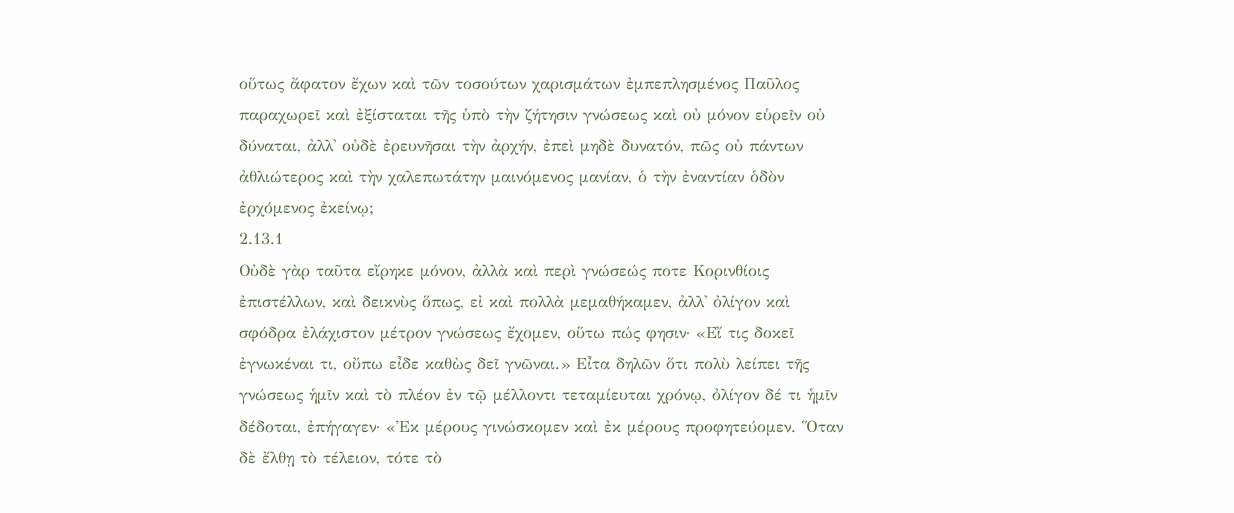οὕτως ἄφατον ἔχων καὶ τῶν τοσούτων χαρισμάτων ἐμπεπλησμένος Παῦλος παραχωρεῖ καὶ ἐξίσταται τῆς ὑπὸ τὴν ζήτησιν γνώσεως καὶ οὐ μόνον εὑρεῖν οὐ δύναται, ἀλλ' οὐδὲ ἐρευνῆσαι τὴν ἀρχήν, ἐπεὶ μηδὲ δυνατόν, πῶς οὐ πάντων ἀθλιώτερος καὶ τὴν χαλεπωτάτην μαινόμενος μανίαν, ὁ τὴν ἐναντίαν ὁδὸν ἐρχόμενος ἐκείνῳ;
2.13.1
Οὐδὲ γὰρ ταῦτα εἴρηκε μόνον, ἀλλὰ καὶ περὶ γνώσεώς ποτε Κορινθίοις ἐπιστέλλων, καὶ δεικνὺς ὅπως, εἰ καὶ πολλὰ μεμαθήκαμεν, ἀλλ' ὀλίγον καὶ σφόδρα ἐλάχιστον μέτρον γνώσεως ἔχομεν, οὕτω πώς φησιν· «Εἴ τις δοκεῖ ἐγνωκέναι τι, οὔπω εἶδε καθὼς δεῖ γνῶναι.» Εἶτα δηλῶν ὅτι πολὺ λείπει τῆς γνώσεως ἡμῖν καὶ τὸ πλέον ἐν τῷ μέλλοντι τεταμίευται χρόνῳ, ὀλίγον δέ τι ἡμῖν δέδοται, ἐπήγαγεν· «Ἐκ μέρους γινώσκομεν καὶ ἐκ μέρους προφητεύομεν. Ὅταν δὲ ἔλθῃ τὸ τέλειον, τότε τὸ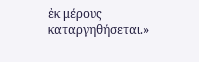ἐκ μέρους καταργηθήσεται.»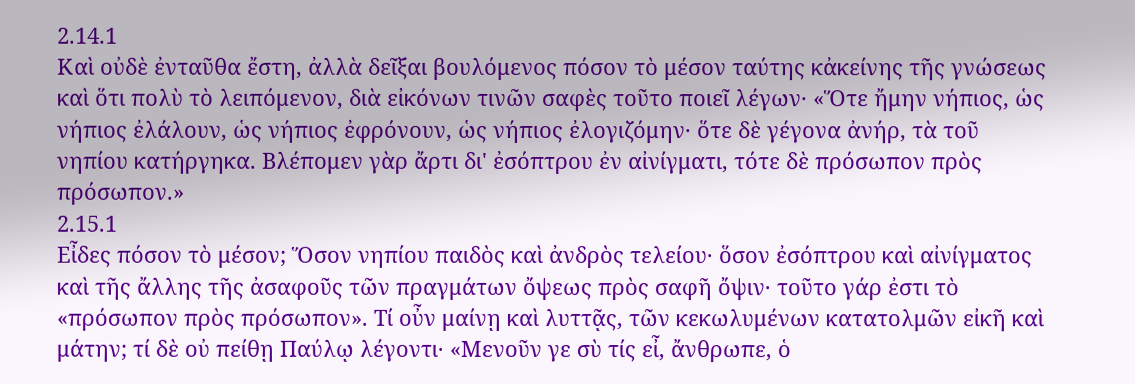2.14.1
Καὶ οὐδὲ ἐνταῦθα ἔστη, ἀλλὰ δεῖξαι βουλόμενος πόσον τὸ μέσον ταύτης κἀκείνης τῆς γνώσεως καὶ ὅτι πολὺ τὸ λειπόμενον, διὰ εἰκόνων τινῶν σαφὲς τοῦτο ποιεῖ λέγων· «Ὅτε ἤμην νήπιος, ὡς νήπιος ἐλάλουν, ὡς νήπιος ἐφρόνουν, ὡς νήπιος ἐλογιζόμην· ὅτε δὲ γέγονα ἀνήρ, τὰ τοῦ νηπίου κατήργηκα. Βλέπομεν γὰρ ἄρτι δι' ἐσόπτρου ἐν αἰνίγματι, τότε δὲ πρόσωπον πρὸς πρόσωπον.»
2.15.1
Εἶδες πόσον τὸ μέσον; Ὅσον νηπίου παιδὸς καὶ ἀνδρὸς τελείου· ὅσον ἐσόπτρου καὶ αἰνίγματος καὶ τῆς ἄλλης τῆς ἀσαφοῦς τῶν πραγμάτων ὄψεως πρὸς σαφῆ ὄψιν· τοῦτο γάρ ἐστι τὸ «πρόσωπον πρὸς πρόσωπον». Τί οὖν μαίνῃ καὶ λυττᾷς, τῶν κεκωλυμένων κατατολμῶν εἰκῆ καὶ μάτην; τί δὲ οὐ πείθῃ Παύλῳ λέγοντι· «Μενοῦν γε σὺ τίς εἶ, ἄνθρωπε, ὁ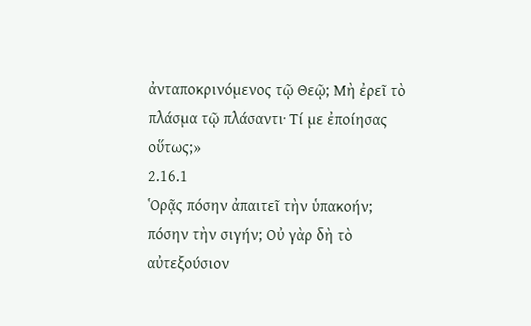ἀνταποκρινόμενος τῷ Θεῷ; Μὴ ἐρεῖ τὸ πλάσμα τῷ πλάσαντι· Τί με ἐποίησας οὕτως;»
2.16.1
Ὁρᾷς πόσην ἀπαιτεῖ τὴν ὑπακοήν; πόσην τὴν σιγήν; Οὐ γὰρ δὴ τὸ αὐτεξούσιον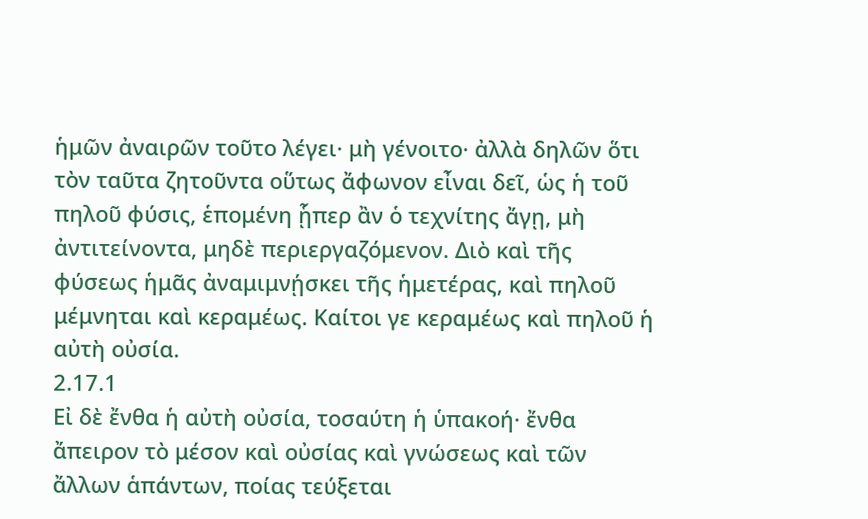ἡμῶν ἀναιρῶν τοῦτο λέγει· μὴ γένοιτο· ἀλλὰ δηλῶν ὅτι τὸν ταῦτα ζητοῦντα οὕτως ἄφωνον εἶναι δεῖ, ὡς ἡ τοῦ πηλοῦ φύσις, ἑπομένη ᾗπερ ἂν ὁ τεχνίτης ἄγῃ, μὴ ἀντιτείνοντα, μηδὲ περιεργαζόμενον. Διὸ καὶ τῆς φύσεως ἡμᾶς ἀναμιμνῄσκει τῆς ἡμετέρας, καὶ πηλοῦ μέμνηται καὶ κεραμέως. Καίτοι γε κεραμέως καὶ πηλοῦ ἡ αὐτὴ οὐσία.
2.17.1
Εἰ δὲ ἔνθα ἡ αὐτὴ οὐσία, τοσαύτη ἡ ὑπακοή· ἔνθα ἄπειρον τὸ μέσον καὶ οὐσίας καὶ γνώσεως καὶ τῶν ἄλλων ἁπάντων, ποίας τεύξεται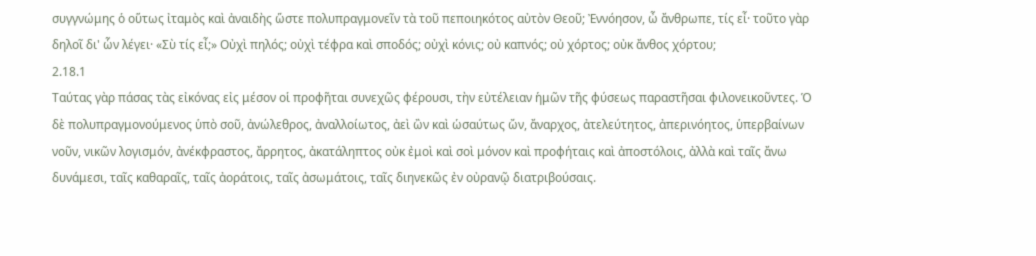συγγνώμης ὁ οὕτως ἰταμὸς καὶ ἀναιδὴς ὥστε πολυπραγμονεῖν τὰ τοῦ πεποιηκότος αὐτὸν Θεοῦ; Ἐννόησον, ὦ ἄνθρωπε, τίς εἶ· τοῦτο γὰρ δηλοῖ δι' ὧν λέγει· «Σὺ τίς εἶ;» Οὐχὶ πηλός; οὐχὶ τέφρα καὶ σποδός; οὐχὶ κόνις; οὐ καπνός; οὐ χόρτος; οὐκ ἄνθος χόρτου;
2.18.1
Ταύτας γὰρ πάσας τὰς εἰκόνας εἰς μέσον οἱ προφῆται συνεχῶς φέρουσι, τὴν εὐτέλειαν ἡμῶν τῆς φύσεως παραστῆσαι φιλονεικοῦντες. Ὁ δὲ πολυπραγμονούμενος ὑπὸ σοῦ, ἀνώλεθρος, ἀναλλοίωτος, ἀεὶ ὢν καὶ ὡσαύτως ὤν, ἄναρχος, ἀτελεύτητος, ἀπερινόητος, ὑπερβαίνων νοῦν, νικῶν λογισμόν, ἀνέκφραστος, ἄρρητος, ἀκατάληπτος οὐκ ἐμοὶ καὶ σοὶ μόνον καὶ προφήταις καὶ ἀποστόλοις, ἀλλὰ καὶ ταῖς ἄνω δυνάμεσι, ταῖς καθαραῖς, ταῖς ἀοράτοις, ταῖς ἀσωμάτοις, ταῖς διηνεκῶς ἐν οὐρανῷ διατριβούσαις.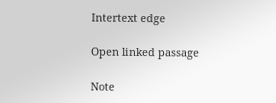Intertext edge

Open linked passage

Note